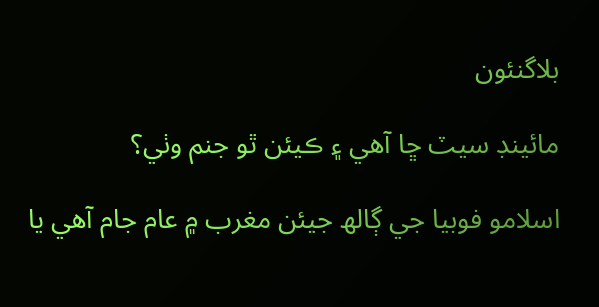بلاگنئون

مائينڊ سيٽ ڇا آهي ۽ ڪيئن ٿو جنم وٺي؟

اسلامو فوبيا جي ڳالھ جيئن مغرب ۾ عام جام آهي يا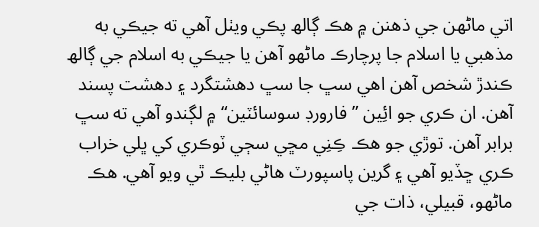اتي ماڻهن جي ذهنن ۾ هڪ ڳالھ پڪي ويٺل آهي ته جيڪي به مذهبي يا اسلام جا پرچارڪ ماڻهو آهن يا جيڪي به اسلام جي ڳالھ ڪندڙ شخص آهن اهي سڀ جا سڀ دهشتگرد ۽ دهشت پسند آهن. ان ڪري جو ائِين ”فارورڊ سوسائٽين“ ۾ لڳندو آهي ته سڀ برابر آهن. توڙي جو هڪ ڪِنِي مڇي سڄي ٽوڪري کي ڀلي خراب ڪري ڇڏيو آهي ۽ گرين پاسپورٽ هاڻي بليڪ ٿي ويو آهي. هڪ ماڻهو، قبيلي، ذات جي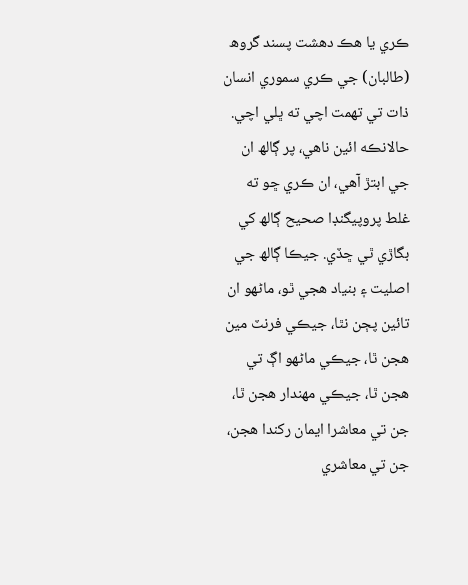ڪري يا هڪ دهشت پسند گروھ (طالبان) جي ڪري سموري انسان ذات تي تهمت اچي ته ڀلي اچي. حالانڪه ائين ناهي، پر ڳالھ ان جي ابتڙ آهي، ان ڪري ڇو ته غلط پروپيگنڊا صحيح ڳالھ کي بگاڙي ٿي ڇڏي. جيڪا ڳالھ جي اصليت ۽ بنياد هجي ٿو، ماڻهو ان تائين پڄن نٿا، جيڪي فرنٽ مين هجن ٿا، جيڪي ماڻهو اڳ تي هجن ٿا، جيڪي مهندار هجن ٿا، جن تي معاشرا ايمان رکندا هجن، جن تي معاشري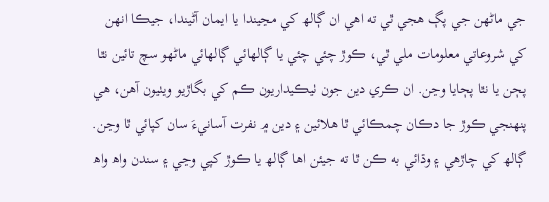جي ماڻهن جي پڳ هجي ٿي ته اهي ان ڳالھ کي مڃيندا يا ايمان آڻيندا، جيڪا انهن کي شروعاتي معلومات ملي ٿي، ڪوڙ چئي چئي يا ڳالهائي ڳالهائي ماڻهو سچ تائين نٿا پڄن يا نٿا پڄايا وڃن. ان ڪري دين جون ٺيڪيداريون ڪم کي بگاڙيو ويٺيون آهن، هي پنهنجي ڪوڙ جا دڪان چمڪائي ٿا هلائين ۽ دين ۾ نفرت آسانيءَ سان کپائي ٿا وڃن. ڳالھ کي چاڙهي ۽ وڌائي به ڪن ٿا ته جيئن اها ڳالھ يا ڪوڙ کپي وڃي ۽ سندن واھ واھ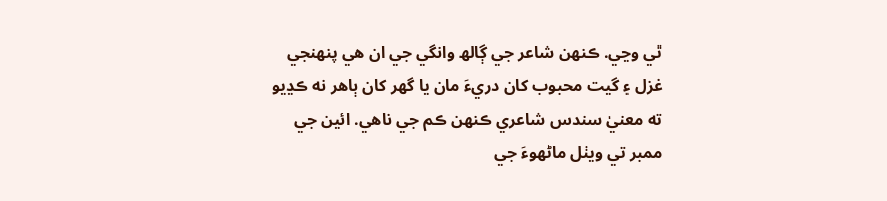ٿي وڃي. ڪنهن شاعر جي ڳالھ وانگي جي ان هي پنهنجي غزل ۽ گيت محبوب کان دريءَ مان يا گهر کان ٻاهر نه ڪڍيو ته معنيٰ سندس شاعري ڪنهن ڪم جي ناهي. ائين جي ممبر تي ويٺل ماڻهوءَ جي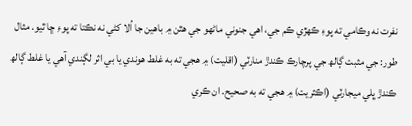نفرت نه وڪامي ته پوءِ ڪهڙي ڪم جي، اهي جنوني ماڻهو جي هٿن ۾ باهين جا اُلا کڻي نه نڪتا ته پوءِ ڇا ٿيو. مثال طور: جي مثبت ڳالھ جي پرچارڪ ڪندڙ منارٽي (اقليت) ۾ هجي ته به غلط هوندي يا بي اثر لڳندي آهي يا غلط ڳالھ ڪندڙ ڀلي ميجارٽي (اڪثريت) ۾ هجي ته به صحيح. ان ڪري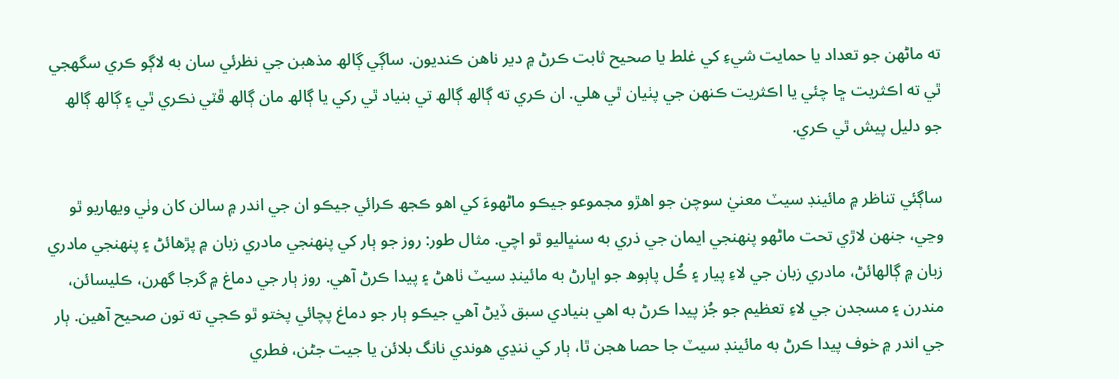ته ماڻهن جو تعداد يا حمايت شيءِ کي غلط يا صحيح ثابت ڪرڻ ۾ دير ناهن ڪنديون. ساڳي ڳالھ مذهبن جي نظرئي سان به لاڳو ڪري سگهجي ٿي ته اڪثريت ڇا چئي يا اڪثريت ڪنهن جي پٺيان ٿي هلي. ان ڪري ته ڳالھ ڳالھ تي بنياد ٿي رکي يا ڳالھ مان ڳالھ ڦٽي نڪري ٿي ۽ ڳالھ ڳالھ جو دليل پيش ٿي ڪري.

ساڳئي تناظر ۾ مائينڊ سيٽ معنيٰ سوچن جو اهڙو مجموعو جيڪو ماڻهوءَ کي اهو ڪجھ ڪرائي جيڪو ان جي اندر ۾ سالن کان وٺي ويهاريو ٿو وڃي، جنهن لاڙي تحت ماڻهو پنهنجي ايمان جي ذري به سنڀاليو ٿو اچي. مثال طور: روز جو ٻار کي پنهنجي مادري زبان ۾ پڙهائڻ ۽ پنهنجي مادري زبان ۾ ڳالهائڻ، مادري زبان جي لاءِ پيار ۽ ڪُل پاٻوھ جو اڀارڻ به مائينڊ سيٽ ٺاهڻ ۽ پيدا ڪرڻ آهي. روز ٻار جي دماغ ۾ گرجا گهرن، ڪليسائن، مندرن ۽ مسجدن جي لاءِ تعظيم جو جُز پيدا ڪرڻ به اهي بنيادي سبق ڏيڻ آهي جيڪو ٻار جو دماغ پچائي پختو ٿو ڪجي ته تون صحيح آهين. ٻار جي اندر ۾ خوف پيدا ڪرڻ به مائينڊ سيٽ جا حصا هجن ٿا، ٻار کي ننڍي هوندي نانگ بلائن يا جيت جڻن، فطري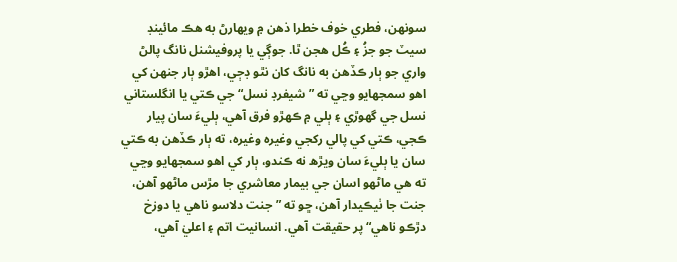سونهن، فطري خوف خطرا ذهن ۾ ويهارڻ به هڪ مائينڊ سيٽ جو جزُ ۽ ڪُل هجن ٿا. جوڳي يا پروفيشنل نانگ پالڻ واري جو ٻار ڪڏهن به نانگ کان نٿو ڊڄي، اهڙو ٻار جنهن کي اهو سمجهايو وڃي ته ”شيفرڊ نسل“ جي ڪتي يا انگلستاني نسل جي گهوڙي ۽ ٻلي ۾ ڪهڙو فرق آهي، ٻليءَ سان پيار ڪجي، ڪتي کي پالي رکجي وغيره وغيره، ته ٻار ڪڏهن به ڪتي سان يا ٻليءَ سان ويڙھ نه ڪندو، ٻار کي اهو سمجهايو وڃي ته هي ماڻهو اسان جي بيمار معاشري جا مڙس ماڻهو آهن، جنت جا ٺيڪيدار آهن، ڇو ته ”جنت دلاسو ناهي يا دوزخ دڙڪو ناهي“ پر حقيقت آهي. انسانيت اتم ۽ اعليٰ آهي،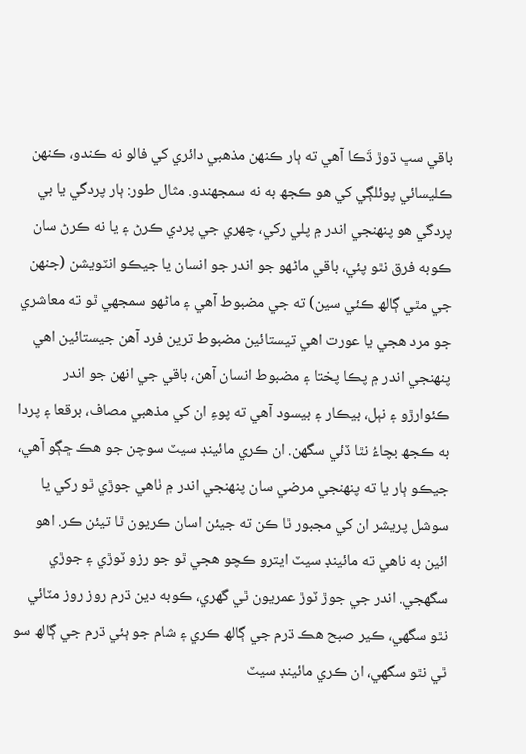باقي سڀ ڌوڙ ڌَڪا آهي ته ٻار ڪنهن مذهبي دائري کي فالو نه ڪندو، ڪنهن ڪليسائي پوئلڳي کي هو ڪجھ به نه سمجهندو. مثال طور: ٻار پردگي يا بي پردگي هو پنهنجي اندر ۾ پلي رکي، چهري جي پردي ڪرڻ ۽ يا نه ڪرڻ سان ڪوبه فرق نٿو پئي، باقي ماڻهو جو اندر جو انسان يا جيڪو انٽويشن (جنهن جي مٿي ڳالھ ڪئي سين) ته جي مضبوط آهي ۽ ماڻهو سمجهي ٿو ته معاشري جو مرد هجي يا عورت اهي تيستائين مضبوط ترين فرد آهن جيستائين اهي پنهنجي اندر ۾ پڪا پختا ۽ مضبوط انسان آهن، باقي جي انهن جو اندر ڪئوارڙو ۽ نٻل، بيڪار ۽ بيسود آهي ته پوءِ ان کي مذهبي مصاف، برقعا ۽ پردا به ڪجھ بچاءُ نٿا ڏئي سگهن. ان ڪري مائينڊ سيٽ سوچن جو هڪ ڇڳو آهي، جيڪو ٻار يا ته پنهنجي مرضي سان پنهنجي اندر ۾ ٺاهي جوڙي ٿو رکي يا سوشل پريشر ان کي مجبور ٿا ڪن ته جيئن اسان ڪريون ٿا تيئن ڪر. اهو ائين به ناهي ته مائينڊ سيٽ ايترو ڪچو هجي ٿو جو رزو ٽوڙي ۽ جوڙي سگهجي. اندر جي جوڙ ٽوڙ عمريون ٿي گهري، ڪوبه دين ڌرم روز روز مٽائي نٿو سگهي، ڪير صبح هڪ ڌرم جي ڳالھ ڪري ۽ شام جو ٻئي ڌرم جي ڳالھ سو ٿي نٿو سگهي، ان ڪري مائينڊ سيٽ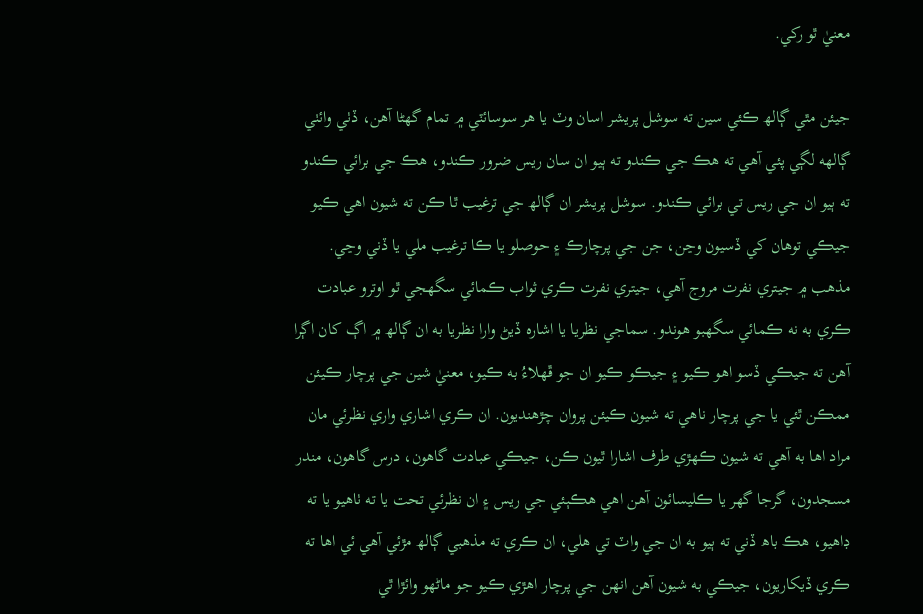معنيٰ ٿو رکي.

جيئن مٿي ڳالھ ڪئي سين ته سوشل پريشر اسان وٽ يا هر سوسائٽي ۾ تمام گهڻا آهن، ڏٺي وائٺي ڳالهه لڳي پئي آهي ته هڪ جي ڪندو ته ٻيو ان سان ريس ضرور ڪندو، هڪ جي برائي ڪندو ته ٻيو ان جي ريس تي برائي ڪندو. سوشل پريشر ان ڳالھ جي ترغيب ٿا ڪن ته شيون اهي ڪيو جيڪي توهان کي ڏسيون وڃن، جن جي پرچارڪ ۽ حوصلو يا ڪا ترغيب ملي يا ڏني وڃي. مذهب ۾ جيتري نفرت مروج آهي، جيتري نفرت ڪري ثواب ڪمائي سگهجي ٿو اوترو عبادت ڪري به نه ڪمائي سگهبو هوندو. سماجي نظريا يا اشاره ڏيڻ وارا نظريا به ان ڳالھ ۾ اڳ کان اڳرا آهن ته جيڪي ڏسو اهو ڪيو ۽ جيڪو ڪيو ان جو ڦهلاءُ به ڪيو، معنيٰ شين جي پرچار ڪيئن ممڪن ٿئي يا جي پرچار ناهي ته شيون ڪيئن پروان چڙهنديون. ان ڪري اشاري واري نظرئي مان مراد اها به آهي ته شيون ڪهڙي طرف اشارا ٿيون ڪن، جيڪي عبادت گاهون، درس گاهون، مندر مسجدون، گرجا گهر يا ڪليسائون آهن اهي هڪٻئي جي ريس ۽ ان نظرئي تحت يا ته ٺاهيو يا ته ڊاهيو، هڪ باھ ڏني ته ٻيو به ان جي واٽ تي هلي، ان ڪري ته مذهبي ڳالھ مڙئي آهي ئي اها ته ڪري ڏيکاريون، جيڪي به شيون آهن انهن جي پرچار اهڙي ڪيو جو ماڻهو وائڙا ٿي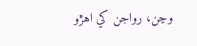وڃن، رواجن کي اهڙو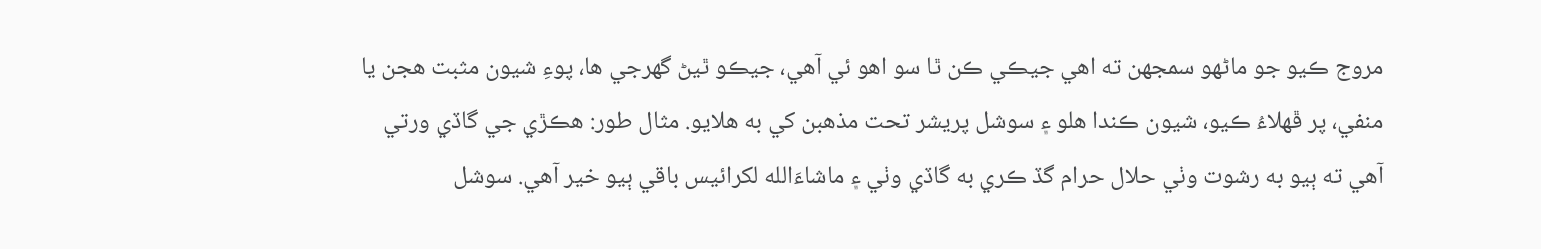مروج ڪيو جو ماڻهو سمجهن ته اهي جيڪي ڪن ٿا سو اهو ئي آهي، جيڪو ٿيڻ گهرجي ها، پوءِ شيون مثبت هجن يا منفي، پر ڦهلاءُ ڪيو، شيون ڪندا هلو ۽ سوشل پريشر تحت مذهبن کي به هلايو. مثال طور: هڪڙي جي گاڏي ورتي آهي ته ٻيو به رشوت وٺي حلال حرام گڏ ڪري به گاڏي وٺي ۽ ماشاءَالله لکرائيس باقي ٻيو خير آهي. سوشل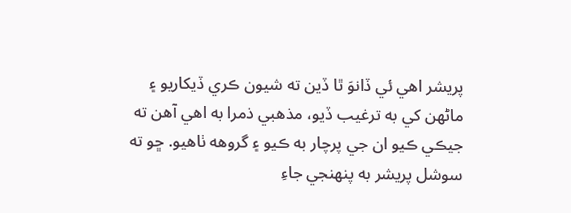پريشر اهي ئي ڏانوَ ٿا ڏين ته شيون ڪري ڏيکاريو ۽ ماڻهن کي به ترغيب ڏيو، مذهبي ذمرا به اهي آهن ته جيڪي ڪيو ان جي پرچار به ڪيو ۽ گروهه ٺاهيو. ڇو ته سوشل پريشر به پنهنجي جاءِ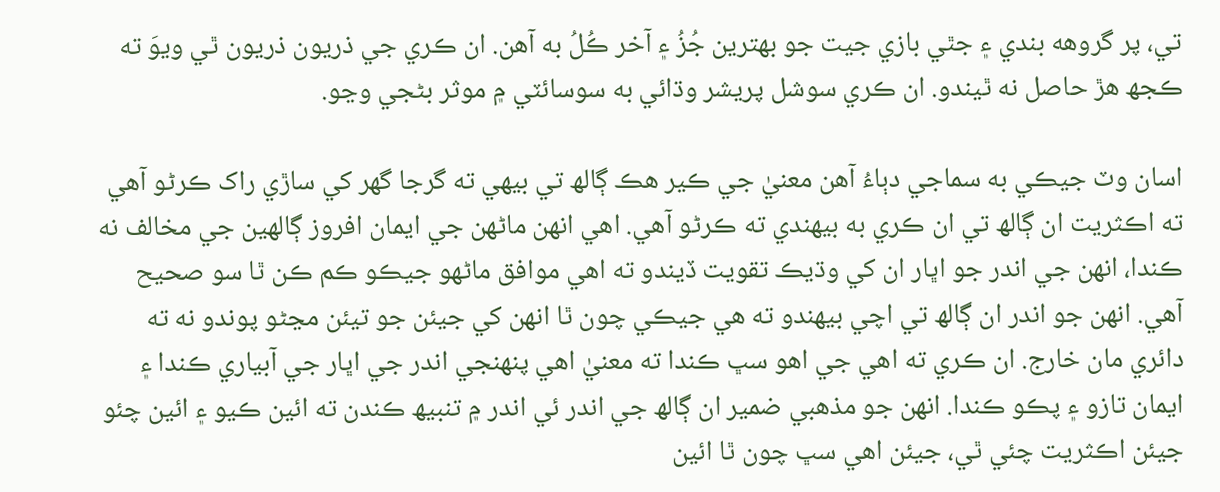تي، پر گروهه بندي ۽ جٿي بازي جيت جو بهترين جُزُ ۽ آخر ڪُلُ به آهن. ان ڪري جي ذريون ذريون ٿي ويوَ ته ڪجھ هڙ حاصل نه ٿيندو. ان ڪري سوشل پريشر وڌائي به سوسائٽي ۾ موثر بڻجي وڃو.

اسان وٽ جيڪي به سماجي دٻاءُ آهن معنيٰ جي ڪير هڪ ڳالھ تي بيهي ته گرجا گهر کي ساڙي راک ڪرڻو آهي ته اڪثريت ان ڳالھ تي ان ڪري به بيهندي ته ڪرڻو آهي. اهي انهن ماڻهن جي ايمان افروز ڳالهين جي مخالف نه ڪندا، انهن جي اندر جو اڀار ان کي وڌيڪ تقويت ڏيندو ته اهي موافق ماڻهو جيڪو ڪم ڪن ٿا سو صحيح آهي. انهن جو اندر ان ڳالھ تي اچي بيهندو ته هي جيڪي چون ٿا انهن کي جيئن جو تيئن مڃڻو پوندو نه ته دائري مان خارج. ان ڪري ته اهي جي اهو سڀ ڪندا ته معنيٰ اهي پنهنجي اندر جي اڀار جي آبياري ڪندا ۽ ايمان تازو ۽ پڪو ڪندا. انهن جو مذهبي ضمير ان ڳالھ جي اندر ئي اندر ۾ تنبيھ ڪندن ته ائين ڪيو ۽ ائين چئو جيئن اڪثريت چئي ٿي، جيئن اهي سڀ چون ٿا ائين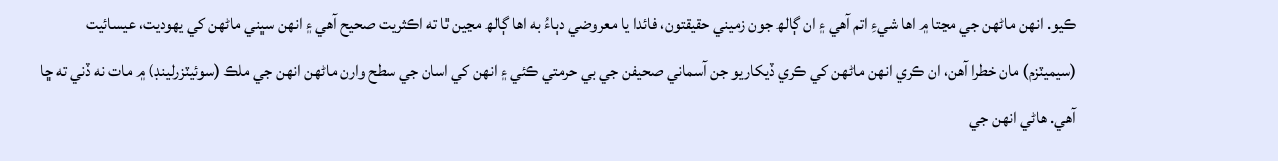ڪيو. انهن ماڻهن جي مڃتا ۾ اها شيءِ اتم آهي ۽ ان ڳالھ جون زميني حقيقتون، فائدا يا معروضي دٻاءُ به اها ڳالھ مڃين ٿا ته اڪثريت صحيح آهي ۽ انهن سڀني ماڻهن کي يهوديت، عيسائيت (سيميٽزم) مان خطرا آهن، ان ڪري انهن ماڻهن کي ڪري ڏيکاريو جن آسماني صحيفن جي بي حرمتي ڪئي ۽ انهن کي اسان جي سطح وارن ماڻهن انهن جي ملڪ (سوئيٽزرلينڊ) ۾ مات نه ڏني ته ڇا آهي. هاڻي انهن جي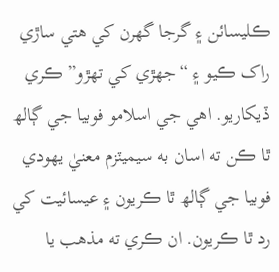ڪليسائن ۽ گرجا گهرن کي هتي ساڙي راک ڪيو ۽ “جهڙي کي تهڙو” ڪري ڏيکاريو. اهي جي اسلامو فوبيا جي ڳالھ ٿا ڪن ته اسان به سيميٽزم معنيٰ يهودي فوبيا جي ڳالھ ٿا ڪريون ۽ عيسائيت کي رد ٿا ڪريون. ان ڪري ته مذهب يا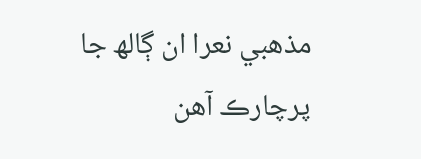مذهبي نعرا ان ڳالھ جا پرچارڪ آهن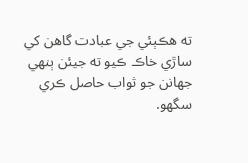ته هڪٻئي جي عبادت گاهن کي ساڙي خاڪ ڪيو ته جيئن ٻنهي جهانن جو ثواب حاصل ڪري سگهو.